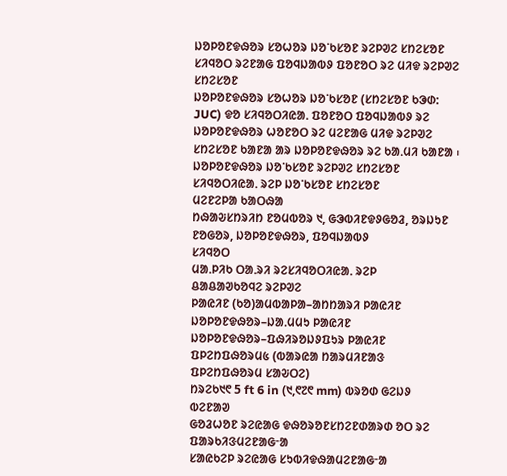ᱡᱚᱞᱚᱱᱫᱷᱚᱨ ᱥᱚᱦᱚᱨ ᱡᱚᱸᱠᱥᱚᱱ ᱨᱮᱞᱣᱮ ᱥᱴᱮᱥᱚᱱ
ᱥᱤᱧᱚᱛ ᱨᱮᱱᱟᱜ ᱯᱚᱧᱡᱟᱵᱽ ᱯᱚᱱᱚᱛ ᱨᱮ ᱢᱤᱫ ᱨᱮᱞᱣᱮ ᱥᱴᱮᱥᱚᱱ
ᱡᱚᱞᱚᱱᱫᱷᱚᱨ ᱥᱚᱦᱚᱨ ᱡᱚᱸᱠᱥᱚᱱ (ᱥᱴᱮᱥᱚᱱ ᱠᱳᱰ: JUC) ᱫᱚ ᱥᱤᱧᱚᱛᱤᱭᱟᱹ ᱯᱚᱱᱚᱛ ᱯᱚᱧᱡᱟᱵᱽ ᱨᱮ ᱡᱚᱞᱚᱱᱫᱷᱚᱨ ᱦᱚᱱᱚᱛ ᱨᱮ ᱢᱮᱱᱟᱜ ᱢᱤᱫ ᱨᱮᱞᱣᱮ ᱥᱴᱮᱥᱚᱱ ᱠᱟᱱᱟ ᱟᱨ ᱡᱚᱞᱚᱱᱫᱷᱚᱨ ᱨᱮ ᱠᱟᱹᱢᱤ ᱠᱟᱱᱟ ᱾
ᱡᱚᱞᱚᱱᱫᱷᱚᱨ ᱡᱚᱸᱠᱥᱚᱱ ᱨᱮᱞᱣᱮ ᱥᱴᱮᱥᱚᱱ
ᱥᱤᱧᱚᱛᱤᱭᱟᱹ ᱨᱮᱞ ᱡᱚᱸᱠᱥᱚᱱ ᱥᱴᱮᱥᱚᱱ
ᱢᱮᱱᱮᱞᱟ ᱠᱟᱛᱷᱟ
ᱴᱷᱟᱶᱥᱴᱨᱤᱴ ᱱᱚᱢᱵᱚᱨ ᱑, ᱜᱳᱵᱤᱱᱫᱽᱜᱚᱲ, ᱚᱨᱡᱩᱱ ᱱᱚᱜᱚᱨ, ᱡᱚᱞᱚᱱᱫᱷᱚᱨ, ᱯᱚᱧᱡᱟᱵᱽ
ᱥᱤᱧᱚᱛ
ᱢᱟᱹᱞᱤᱠ ᱛᱟᱹᱨᱤ ᱨᱮᱥᱤᱧᱚᱛᱤᱭᱟᱹ ᱨᱮᱞ
ᱪᱟᱪᱟᱣᱠᱚᱧᱮ ᱨᱮᱞᱣᱮ
ᱞᱟᱭᱤᱱ (ᱠᱚ)ᱟᱢᱵᱟᱞᱟ–ᱟᱴᱴᱟᱨᱤ ᱞᱟᱭᱤᱱ
ᱡᱚᱞᱚᱱᱫᱷᱚᱨ–ᱡᱟᱹᱢᱢᱩ ᱞᱟᱭᱤᱱ
ᱡᱚᱞᱚᱱᱫᱷᱚᱨ–ᱯᱷᱤᱨᱚᱡᱽᱯᱩᱨ ᱞᱟᱭᱤᱱ
ᱯᱞᱮᱴᱯᱷᱚᱨᱢ᱕ (ᱵᱟᱨᱭᱟ ᱴᱟᱨᱢᱤᱱᱟᱝ ᱯᱞᱮᱴᱯᱷᱚᱨᱢ ᱥᱟᱶᱛᱮ)
ᱴᱨᱮᱠ᱑᱖ 5 ft 6 in (᱑,᱖᱗᱖ mm) ᱵᱨᱚᱰ ᱜᱮᱡᱽ
ᱵᱮᱱᱟᱣ
ᱜᱚᱲᱦᱚᱱ ᱨᱮᱭᱟᱜ ᱫᱷᱚᱨᱚᱱᱥᱴᱮᱱᱰᱟᱨᱰ ᱚᱛ ᱨᱮ
ᱯᱟᱨᱠᱤᱝᱢᱮᱱᱟᱜᱼᱟ
ᱥᱟᱭᱠᱮᱞ ᱨᱮᱭᱟᱜ ᱥᱩᱵᱤᱫᱷᱟᱢᱮᱱᱟᱜᱼᱟ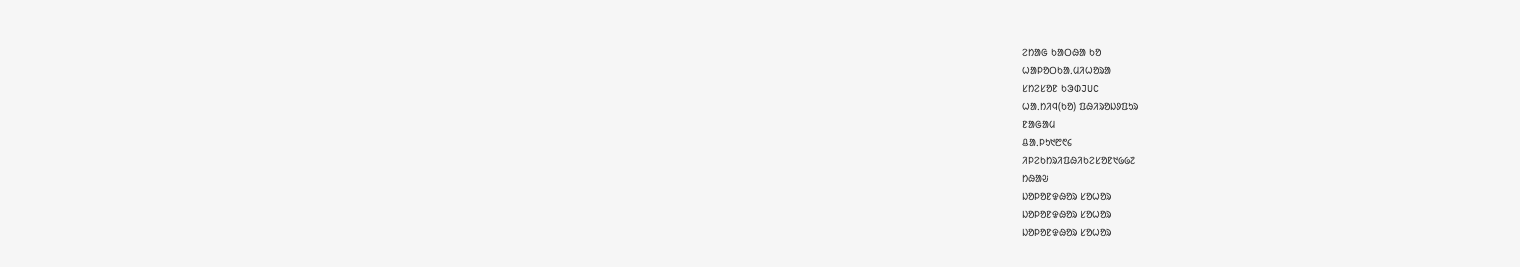ᱮᱴᱟᱜ ᱠᱟᱛᱷᱟ ᱠᱚ
ᱦᱟᱞᱚᱛᱠᱟᱹᱢᱤᱦᱚᱨᱟ
ᱥᱴᱮᱥᱚᱱ ᱠᱳᱰJUC
ᱦᱟᱹᱴᱤᱧ(ᱠᱚ) ᱯᱷᱤᱨᱚᱡᱽᱯᱩᱨ
ᱱᱟᱜᱟᱢ
ᱪᱟᱹᱞᱩ᱑᱘᱖᱔
ᱤᱞᱮᱠᱴᱨᱤᱯᱷᱤᱠᱮᱥᱚᱱ᱑᱙᱙᱗
ᱴᱷᱟᱶ
ᱡᱚᱞᱚᱱᱫᱷᱚᱨ ᱥᱚᱦᱚᱨ
ᱡᱚᱞᱚᱱᱫᱷᱚᱨ ᱥᱚᱦᱚᱨ
ᱡᱚᱞᱚᱱᱫᱷᱚᱨ ᱥᱚᱦᱚᱨ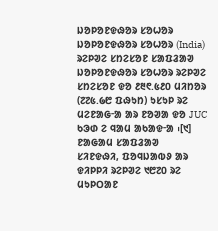ᱡᱚᱞᱚᱱᱫᱷᱚᱨ ᱥᱚᱦᱚᱨ
ᱡᱚᱞᱚᱱᱫᱷᱚᱨ ᱥᱚᱦᱚᱨ (India)
ᱨᱮᱞᱣᱮ ᱥᱴᱮᱥᱚᱱ ᱥᱟᱯᱲᱟᱣ
ᱡᱚᱞᱚᱱᱫᱷᱚᱨ ᱥᱚᱦᱚᱨ ᱨᱮᱞᱣᱮ ᱥᱴᱮᱥᱚᱱ ᱫᱚ ᱒᱓᱖.᱕᱒᱐ ᱢᱤᱴᱚᱨ (᱗᱗᱕.᱙᱘ ᱯᱷᱩᱴ) ᱩᱥᱩᱞ ᱨᱮ ᱢᱮᱱᱟᱜᱼᱟ ᱟᱨ ᱱᱚᱣᱟ ᱫᱚ JUC ᱠᱳᱰ ᱮ ᱧᱟᱢ ᱟᱠᱟᱫᱼᱟ ᱾[᱑]
ᱱᱟᱜᱟᱢ ᱥᱟᱯᱲᱟᱣ
ᱥᱤᱱᱫᱷᱤ, ᱯᱚᱧᱡᱟᱵᱽ ᱟᱨ ᱫᱤᱞᱞᱤ ᱨᱮᱞᱣᱮ ᱑᱘᱗᱐ ᱨᱮ ᱢᱩᱞᱛᱟᱱ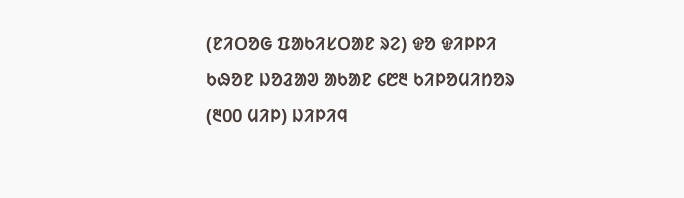(ᱱᱤᱛᱚᱜ ᱯᱟᱠᱤᱥᱛᱟᱱ ᱨᱮ) ᱫᱚ ᱫᱤᱞᱞᱤ ᱠᱷᱚᱱ ᱡᱚᱲᱟᱣ ᱟᱠᱟᱱ ᱔᱘᱓ ᱠᱤᱞᱚᱢᱤᱴᱚᱨ (᱓᱐᱐ ᱢᱤᱞ) ᱡᱤᱞᱤᱧ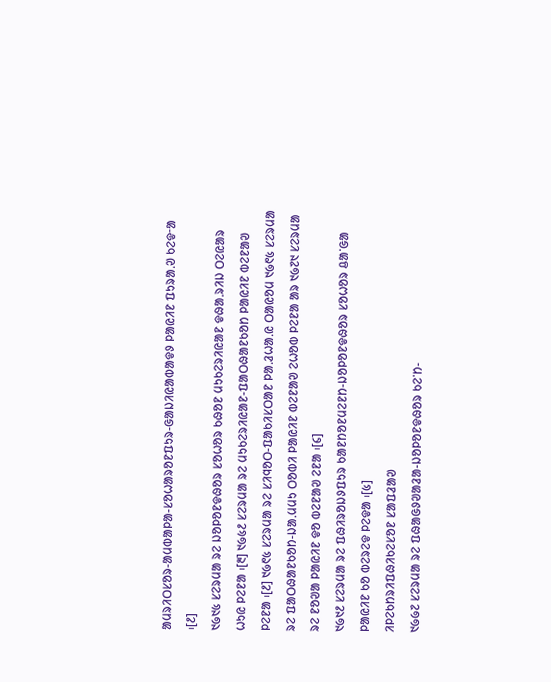ᱟᱢᱨᱤᱛᱥᱚᱨ-ᱟᱢᱵᱟᱞᱟ-ᱥᱚᱦᱟᱨᱚᱱᱯᱩᱨ-ᱜᱟᱡᱤᱭᱟᱵᱟᱫᱽ ᱞᱟᱭᱤᱱ ᱯᱩᱨᱟᱹᱣ ᱠᱮᱫᱼᱟ ᱾[᱒]
᱑᱙᱑᱕ ᱥᱮᱨᱢᱟ ᱨᱮ ᱡᱚᱞᱚᱱᱫᱷᱚᱨ ᱥᱚᱦᱚᱨ ᱠᱷᱚᱱ ᱢᱩᱠᱮᱨᱤᱭᱟᱱ ᱫᱷᱟᱹᱨᱤᱡ ᱛᱮᱭᱟᱨ ᱦᱩᱭ ᱞᱮᱱᱟ ᱾[᱓] ᱑᱙᱕᱒ ᱥᱮᱨᱢᱟ ᱨᱮ ᱢᱩᱠᱮᱨᱤᱭᱟᱱ-ᱯᱟᱛᱷᱟᱱᱠᱚᱴ ᱞᱟᱭᱤᱱ ᱵᱮᱱᱟᱣ ᱞᱮᱱᱟ ᱾[᱒] ᱑᱙᱖᱕ ᱥᱮᱨᱢᱟ ᱨᱮ ᱥᱤᱧᱚᱛ-ᱯᱟᱠᱤᱥᱛᱟᱱ ᱞᱟᱹᱲᱦᱟᱹᱭ ᱛᱟᱭᱚᱢ ᱑᱙᱖᱕ ᱥᱮᱨᱢᱟ ᱨᱮ ᱯᱟᱛᱷᱟᱱᱠᱚᱴ-ᱡᱟᱹᱢᱢᱩ ᱛᱚᱵᱤ ᱞᱟᱭᱤᱱ ᱵᱮᱱᱟᱣ ᱮᱦᱚᱵ ᱞᱮᱱᱟ ᱟᱨ ᱑᱙᱗᱑ ᱥᱮᱨᱢᱟ ᱨᱮ ᱱᱚᱣᱟ ᱞᱟᱭᱤᱱ ᱫᱚ ᱵᱮᱱᱟᱣ ᱮᱱᱟ ᱾[᱔]
᱑᱙᱑᱒ ᱥᱮᱨᱢᱟ ᱨᱮ ᱯᱷᱤᱨᱚᱡᱽᱯᱩᱨ ᱠᱟᱱᱴᱚᱱᱢᱮᱱᱴ-ᱡᱚᱞᱚᱱᱫᱷᱚᱨ ᱥᱚᱦᱚᱨ ᱪᱟᱸᱜᱟ ᱞᱟᱭᱤᱱ ᱠᱚ ᱵᱮᱨᱮᱫ ᱞᱮᱫᱟ ᱾[᱕]
ᱤᱞᱮᱠᱴᱨᱤᱯᱷᱤᱠᱮᱥᱚᱱ ᱥᱟᱯᱲᱟᱣ
᱑᱙᱙᱗ ᱥᱮᱨᱢᱟ ᱨᱮ ᱯᱷᱟᱜᱽᱣᱟᱲᱟ-ᱡᱚᱞᱚᱱᱫᱷᱚᱨ ᱠᱮᱸᱴ-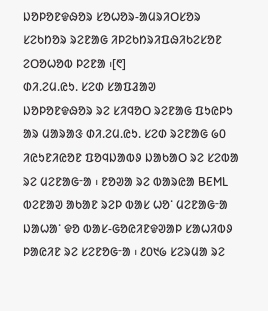ᱡᱚᱞᱚᱱᱫᱷᱚᱨ ᱥᱚᱦᱚᱨ-ᱟᱢᱨᱤᱛᱥᱚᱨ ᱥᱮᱠᱴᱚᱨ ᱨᱮᱱᱟᱜ ᱤᱞᱮᱠᱴᱨᱤᱯᱷᱤᱠᱮᱥᱚᱱ ᱮᱛᱚᱦᱚᱵ ᱞᱮᱱᱟ ᱾[᱖]
ᱰᱤ.ᱮᱢ.ᱭᱩ. ᱥᱮᱰ ᱥᱟᱯᱲᱟᱣ
ᱡᱚᱞᱚᱱᱫᱷᱚᱨ ᱨᱮ ᱥᱤᱧᱚᱛ ᱨᱮᱱᱟᱜ ᱯᱩᱭᱞᱩ ᱟᱨ ᱢᱟᱨᱟᱝ ᱰᱤ.ᱮᱢ.ᱭᱩ. ᱥᱮᱰ ᱨᱮᱱᱟᱜ ᱙᱐ ᱤᱭᱩᱱᱤᱭᱚᱱ ᱯᱚᱧᱡᱟᱵᱽ ᱡᱟᱠᱟᱛ ᱨᱮ ᱥᱮᱵᱟ ᱨᱮ ᱢᱮᱱᱟᱜᱼᱟ ᱾ ᱱᱚᱣᱟ ᱨᱮ ᱵᱟᱨᱭᱟ BEML ᱵᱮᱱᱟᱣ ᱟᱠᱟᱱ ᱨᱮᱞ ᱵᱟᱥ ᱦᱚᱸ ᱢᱮᱱᱟᱜᱼᱟ ᱡᱟᱦᱟᱸ ᱫᱚ ᱵᱟᱥ-ᱜᱚᱭᱤᱱᱫᱣᱟᱞ ᱥᱟᱦᱤᱵᱽ ᱞᱟᱭᱤᱱ ᱨᱮ ᱥᱮᱱᱚᱜᱼᱟ ᱾ ᱒᱐᱑᱙ ᱥᱮᱨᱢᱟ ᱨᱮ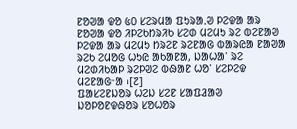ᱱᱚᱣᱟ ᱫᱚ ᱕᱐ ᱥᱮᱨᱢᱟ ᱯᱩᱨᱟᱹᱣ ᱞᱮᱫᱟ ᱟᱨ ᱱᱚᱣᱟ ᱫᱚ ᱤᱞᱮᱠᱴᱨᱤᱠ ᱥᱮᱰ ᱢᱮᱢᱩ ᱨᱮ ᱵᱮᱱᱟᱣ ᱞᱮᱫᱟ ᱟᱨ ᱢᱮᱢᱩ ᱴᱨᱮᱱ ᱨᱮᱱᱟᱜ ᱵᱟᱨᱭᱟ ᱱᱟᱣᱟ ᱨᱮᱠ ᱮᱢᱚᱜ ᱦᱩᱭ ᱟᱠᱟᱱᱟ, ᱡᱟᱦᱟᱸ ᱨᱮ ᱢᱮᱰᱤᱠᱟᱞ ᱨᱮᱞᱣᱮ ᱵᱷᱟᱱ ᱦᱚᱸ ᱥᱮᱞᱮᱫ ᱢᱮᱱᱟᱜᱼᱟ ᱾[᱗]
ᱯᱟᱥᱮᱱᱡᱚᱨ ᱦᱮᱡ ᱥᱮᱱ ᱥᱟᱯᱲᱟᱣ
ᱡᱚᱞᱚᱱᱫᱷᱚᱨ ᱥᱚᱦᱚᱨ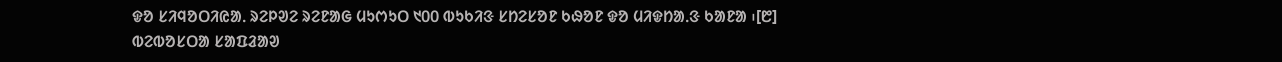ᱫᱚ ᱥᱤᱧᱚᱛᱤᱭᱟᱹ ᱨᱮᱞᱣᱮ ᱨᱮᱱᱟᱜ ᱢᱩᱬᱩᱛ ᱑᱐᱐ ᱵᱩᱠᱤᱝ ᱥᱴᱮᱥᱚᱱ ᱠᱷᱚᱱ ᱫᱚ ᱢᱤᱫᱴᱟᱹᱝ ᱠᱟᱱᱟ ᱾[᱘]
ᱵᱮᱵᱚᱥᱛᱟ ᱥᱟᱯᱲᱟᱣ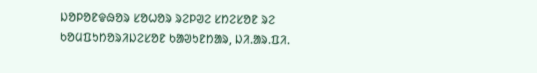ᱡᱚᱞᱚᱱᱫᱷᱚᱨ ᱥᱚᱦᱚᱨ ᱨᱮᱞᱣᱮ ᱥᱴᱮᱥᱚᱱ ᱨᱮ ᱠᱚᱢᱯᱩᱴᱚᱨᱤᱡᱮᱥᱚᱱ ᱠᱟᱣᱩᱱᱴᱟᱨ, ᱡᱤ.ᱟᱨ.ᱯᱤ.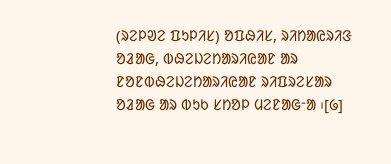(ᱨᱮᱞᱣᱮ ᱯᱩᱞᱤᱥ) ᱚᱯᱷᱤᱥ, ᱨᱤᱴᱟᱭᱨᱤᱝ ᱚᱲᱟᱜ, ᱵᱷᱮᱡᱮᱴᱟᱨᱤᱭᱟᱱ ᱟᱨ ᱱᱚᱱᱵᱷᱮᱡᱮᱴᱟᱨᱤᱭᱟᱱ ᱨᱤᱯᱨᱮᱥᱟᱨ ᱚᱲᱟᱜ ᱟᱨ ᱵᱩᱠ ᱥᱴᱚᱞ ᱢᱮᱱᱟᱜᱼᱟ ᱾[᱙]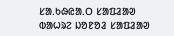ᱥᱟᱹᱠᱷᱭᱟᱹᱛ ᱥᱟᱯᱲᱟᱣ
ᱵᱟᱦᱨᱮ ᱡᱚᱱᱚᱲ ᱥᱟᱯᱲᱟᱣ